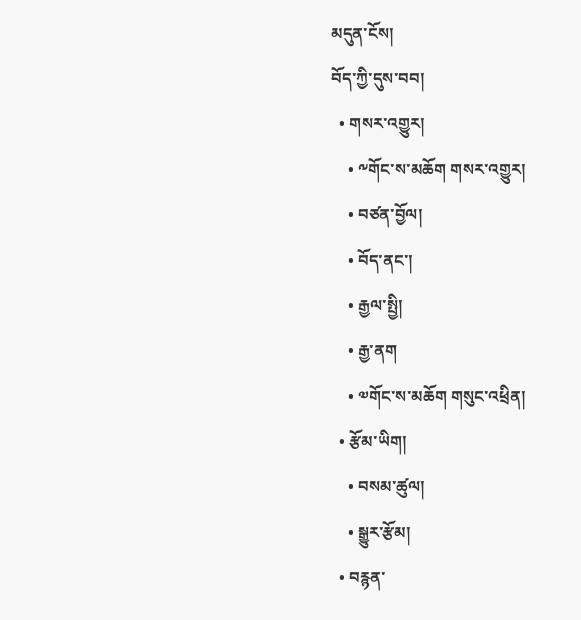མདུན་ངོས།
བོད་ཀྱི་དུས་བབ།
  • གསར་འགྱུར།
    • ༸གོང་ས་མཆོག གསར་འགྱུར།
    • བཙན་བྱོལ།
    • བོད་ནང་།
    • རྒྱལ་སྤྱི།
    • རྒྱ་ནག
    • ༧གོང་ས་མཆོག གསུང་འཕྲིན།
  • རྩོམ་ཡིག།
    • བསམ་ཚུལ།
    • སྒྱུར་རྩོམ།
  • བརྙན་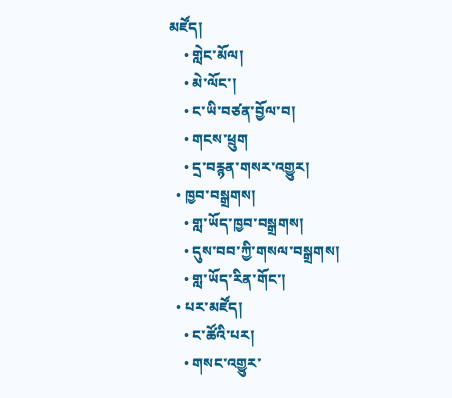མཛོད།
    • གླེང་མོལ།
    • མེ་ལོང་།
    • ང་ཡི་བཙན་བྱོལ་བ།
    • གངས་ཕྲུག
    • དྲ་བརྙན་གསར་འགྱུར།
  • ཁྱབ་བསྒྲགས།
    • གླ་ཡོད་ཁྱབ་བསྒྲགས།
    • དུས་བབ་ཀྱི་གསལ་བསྒྲགས།
    • གླ་ཡོད་རིན་གོང་།
  • པར་མཛོད།
    • ང་ཚོའི་པར།
    • གསང་འགྱུར་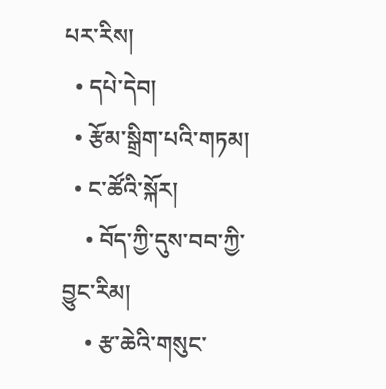པར་རིས།
  • དཔེ་དེབ།
  • རྩོམ་སྒྲིག་པའི་གཏམ།
  • ང་ཚོའི་སྐོར།
    • བོད་ཀྱི་དུས་བབ་ཀྱི་བྱུང་རིམ།
    • རྩ་ཆེའི་གསུང་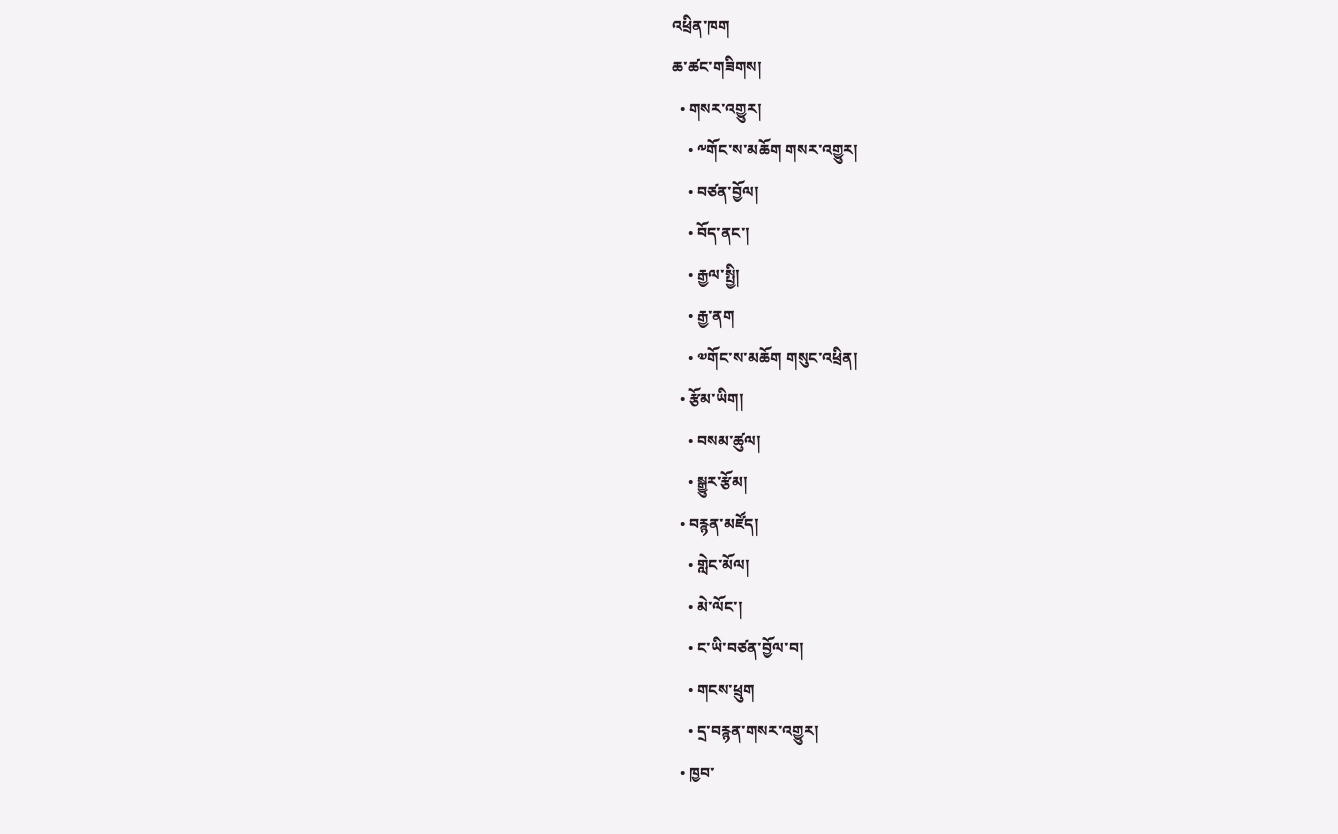འཕྲིན་ཁག
ཆ་ཚང་གཟིགས།
  • གསར་འགྱུར།
    • ༸གོང་ས་མཆོག གསར་འགྱུར།
    • བཙན་བྱོལ།
    • བོད་ནང་།
    • རྒྱལ་སྤྱི།
    • རྒྱ་ནག
    • ༧གོང་ས་མཆོག གསུང་འཕྲིན།
  • རྩོམ་ཡིག།
    • བསམ་ཚུལ།
    • སྒྱུར་རྩོམ།
  • བརྙན་མཛོད།
    • གླེང་མོལ།
    • མེ་ལོང་།
    • ང་ཡི་བཙན་བྱོལ་བ།
    • གངས་ཕྲུག
    • དྲ་བརྙན་གསར་འགྱུར།
  • ཁྱབ་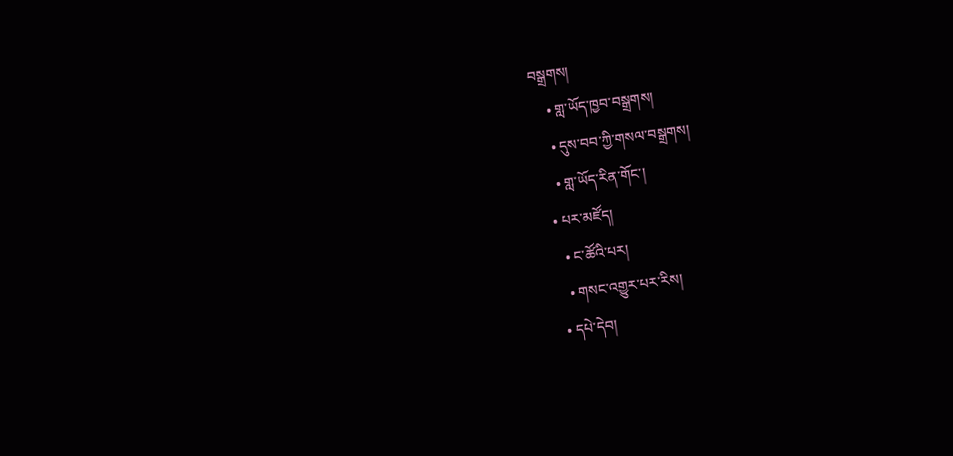བསྒྲགས།
    • གླ་ཡོད་ཁྱབ་བསྒྲགས།
    • དུས་བབ་ཀྱི་གསལ་བསྒྲགས།
    • གླ་ཡོད་རིན་གོང་།
  • པར་མཛོད།
    • ང་ཚོའི་པར།
    • གསང་འགྱུར་པར་རིས།
  • དཔེ་དེབ།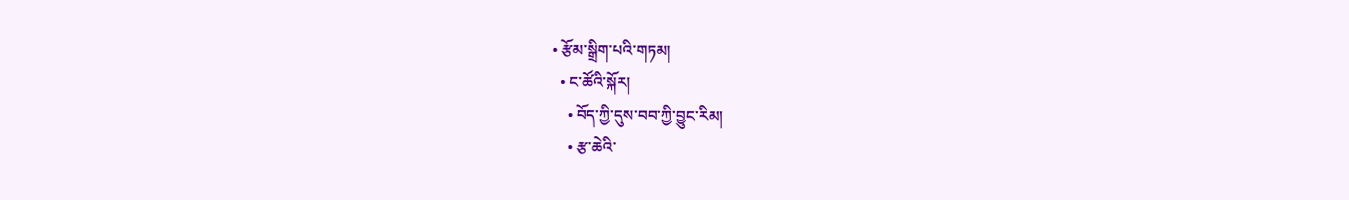• རྩོམ་སྒྲིག་པའི་གཏམ།
  • ང་ཚོའི་སྐོར།
    • བོད་ཀྱི་དུས་བབ་ཀྱི་བྱུང་རིམ།
    • རྩ་ཆེའི་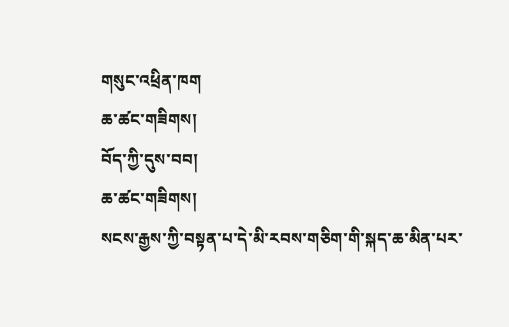གསུང་འཕྲིན་ཁག
ཆ་ཚང་གཟིགས།
བོད་ཀྱི་དུས་བབ།
ཆ་ཚང་གཟིགས།
སངས་རྒྱས་ཀྱི་བསྟན་པ་དེ་མི་རབས་གཅིག་གི་སྐད་ཆ་མིན་པར་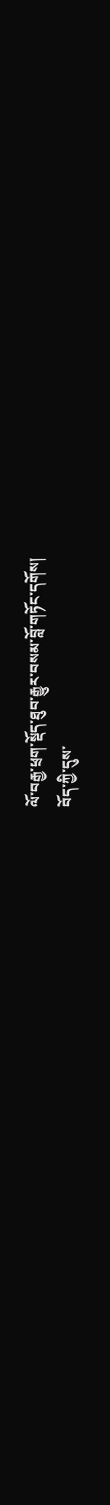ལོ་བརྒྱ་ཕྲག་སྡོད་ཐུབ་རྒྱུར་བསམ་བློ་གཏོང་དགོས།
བོད་ཀྱི་དུས་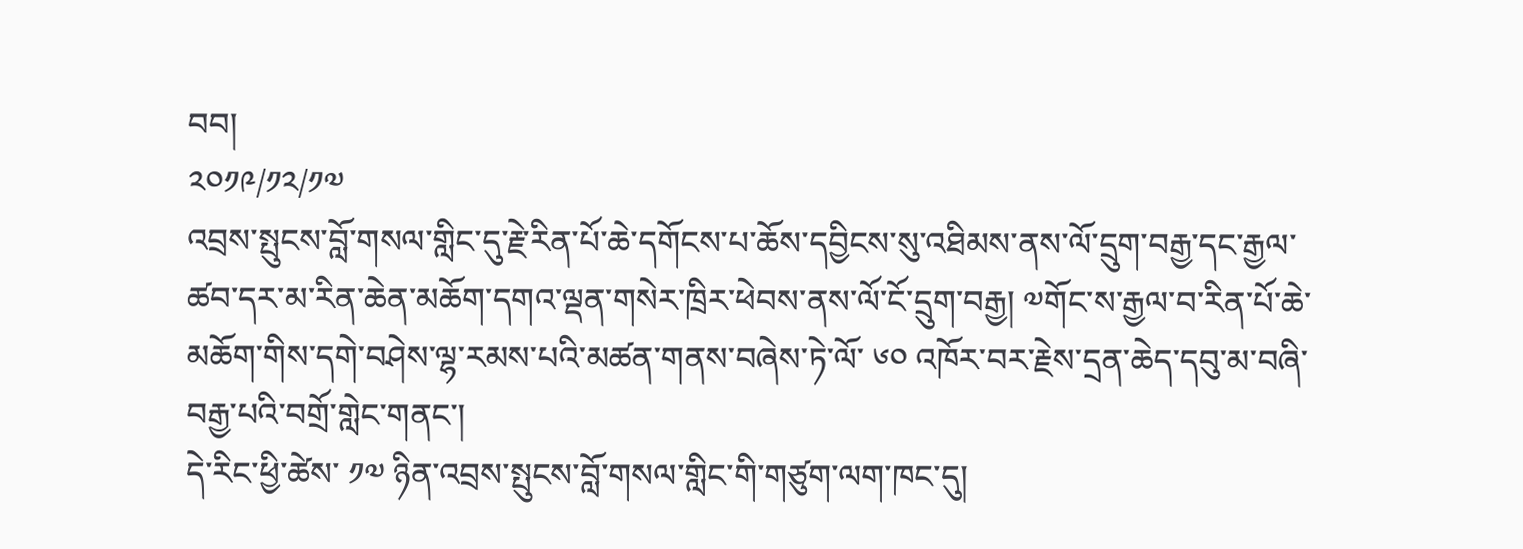བབ།
༢༠༡༩/༡༢/༡༧
འབྲས་སྤུངས་བློ་གསལ་གླིང་དུ་རྗེ་རིན་པོ་ཆེ་དགོངས་པ་ཆོས་དབྱིངས་སུ་འཐིམས་ནས་ལོ་དྲུག་བརྒྱ་དང་རྒྱལ་ཚབ་དར་མ་རིན་ཆེན་མཆོག་དགའ་ལྡན་གསེར་ཁྲིར་ཕེབས་ནས་ལོ་ངོ་དྲུག་བརྒྱ། ༧གོང་ས་རྒྱལ་བ་རིན་པོ་ཆེ་མཆོག་གིས་དགེ་བཤེས་ལྷ་རམས་པའི་མཚན་གནས་བཞེས་ཏེ་ལོ་ ༦༠ འཁོར་བར་རྗེས་དྲན་ཆེད་དབུ་མ་བཞི་བརྒྱ་པའི་བགྲོ་གླེང་གནང་།
དེ་རིང་ཕྱི་ཚེས་ ༡༧ ཉིན་འབྲས་སྤུངས་བློ་གསལ་གླིང་གི་གཙུག་ལག་ཁང་དུ།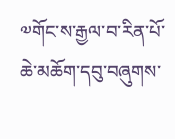༧གོང་ས་རྒྱལ་བ་རིན་པོ་ཆེ་མཆོག་དབུ་བཞུགས་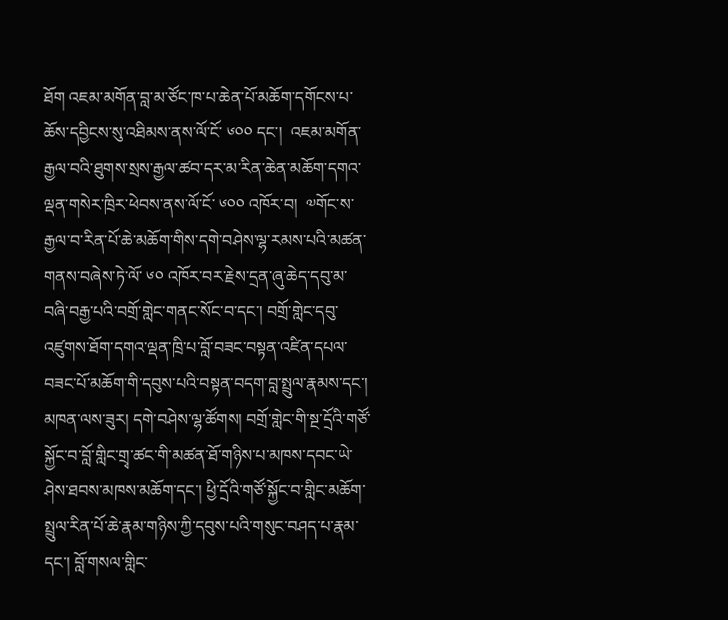ཐོག འཇམ་མགོན་བླ་མ་ཙོང་ཁ་པ་ཆེན་པོ་མཆོག་དགོངས་པ་ཆོས་དབྱིངས་སུ་འཐིམས་ནས་ལོ་ངོ་ ༦༠༠ དང་།  འཇམ་མགོན་རྒྱལ་བའི་ཐུགས་སྲས་རྒྱལ་ཚབ་དར་མ་རིན་ཆེན་མཆོག་དགའ་ལྡན་གསེར་ཁྲིར་ཕེབས་ནས་ལོ་ངོ་ ༦༠༠ འཁོར་བ།  ༧གོང་ས་རྒྱལ་བ་རིན་པོ་ཆེ་མཆོག་གིས་དགེ་བཤེས་ལྷ་རམས་པའི་མཚན་གནས་བཞེས་ཏེ་ལོ་ ༦༠ འཁོར་བར་རྗེས་དྲན་ཞུ་ཆེད་དབུ་མ་བཞི་བརྒྱ་པའི་བགྲོ་གླེང་གནང་སོང་བ་དང་། བགྲོ་གླེང་དབུ་འཛུགས་ཐོག་དགའ་ལྡན་ཁྲི་པ་བློ་བཟང་བསྟན་འཛིན་དཔལ་བཟང་པོ་མཆོག་གི་དབུས་པའི་བསྟན་བདག་བླ་སྤྲུལ་རྣམས་དང་།  མཁན་ལས་ཟུར། དགེ་བཤེས་ལྷ་ཚོགས། བགྲོ་གླེང་གི་སྔ་དྲོའི་གཙོ་སྐྱོང་བ་བློ་གླིང་གྲྭ་ཚང་གི་མཚན་ཐོ་གཉིས་པ་མཁས་དབང་ཡེ་ཤེས་ཐབས་མཁས་མཆོག་དང་། ཕྱི་དྲོའི་གཙོ་སྐྱོང་བ་གླིང་མཆོག་སྤྲུལ་རིན་པོ་ཆེ་རྣམ་གཉིས་ཀྱི་དབུས་པའི་གསུང་བཤད་པ་རྣམ་དང་། བློ་གསལ་གླིང་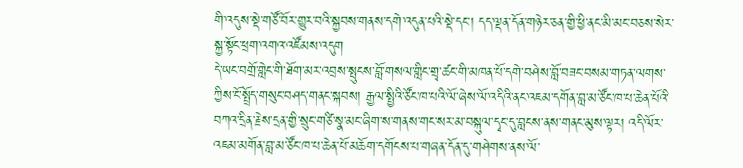གི་འདུས་སྡེ་གཙོ་བོར་གྱུར་བའི་སྐྱབས་གནས་དགེ་འདུན་པའི་སྡེ་དང་། དད་ལྡན་དོན་གཉེར་ཅན་གྱི་ཕྱི་ནང་མི་མང་བཅས་སེར་སྐྱ་སྟོང་ཕྲག་འགའ་འཛོམས་འདུག
དེ་ཡང་བགྲོ་གླེང་གི་ཐོག་མར་འབྲས་སྤུངས་བློ་གསལ་གླིང་གྲྭ་ཚང་གི་མཁན་པོ་དགེ་བཤེས་བློ་བཟང་བསམ་གཏན་ལགས་ཀྱིས་ངོ་སྤྲོད་གསུང་བཤད་གནང་སྐབས། རྒྱལ་སྤྱིའི་ཙོང་ཁ་པའི་ལོ་ཞེས་ལོ་འདིའི་ནང་འཇམ་དགོན་བླ་མ་ཙོང་ཁ་པ་ཆེན་པོའི་བཀའ་དྲིན་རྗེས་དྲན་གྱི་སྲུང་གཙི་སྣ་མང་ཞིག་ས་གནས་གང་སར་མ་བསྐུལ་དྭང་དུ་བླངས་ནས་གནང་མུས་ལྟར། འདི་ལོར་འཇམ་མགོན་བླ་མ་ཙོང་ཁ་པ་ཆེན་པོ་མཆོག་དགོངས་པ་གཞན་དོན་དུ་གཤེགས་ནས་ལོ་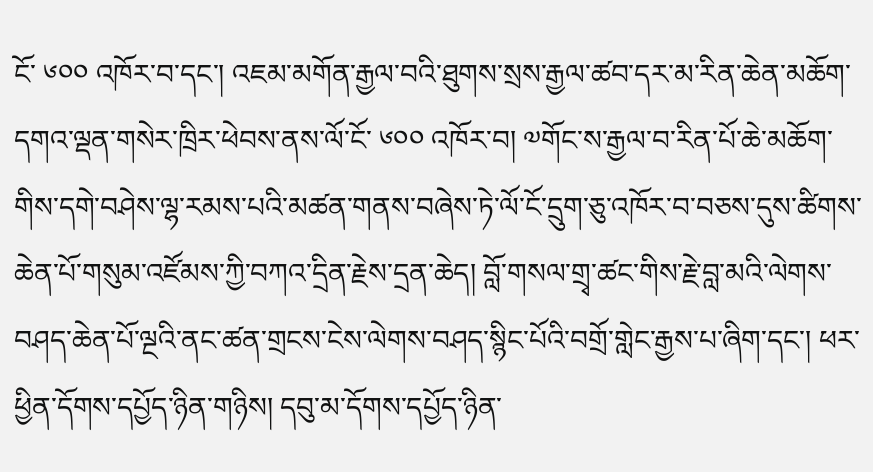ངོ་ ༦༠༠ འཁོར་བ་དང་། འཇམ་མགོན་རྒྱལ་བའི་ཐུགས་སྲས་རྒྱལ་ཚབ་དར་མ་རིན་ཆེན་མཆོག་དགའ་ལྡན་གསེར་ཁྲིར་ཕེབས་ནས་ལོ་ངོ་ ༦༠༠ འཁོར་བ། ༧གོང་ས་རྒྱལ་བ་རིན་པོ་ཆེ་མཆོག་གིས་དགེ་བཤེས་ལྷ་རམས་པའི་མཚན་གནས་བཞེས་ཏེ་ལོ་ངོ་དྲུག་ཅུ་འཁོར་བ་བཅས་དུས་ཚིགས་ཆེན་པོ་གསུམ་འཛོམས་ཀྱི་བཀའ་དྲིན་རྗེས་དྲན་ཆེད། བློ་གསལ་གྲྭ་ཚང་གིས་རྗེ་བླ་མའི་ལེགས་བཤད་ཆེན་པོ་ལྔའི་ནང་ཚན་གྲངས་ངེས་ལེགས་བཤད་སྙིང་པོའི་བགྲོ་གླེང་རྒྱས་པ་ཞིག་དང་། ཕར་ཕྱིན་དོགས་དཔྱོད་ཉིན་གཉིས། དབུ་མ་དོགས་དཔྱོད་ཉིན་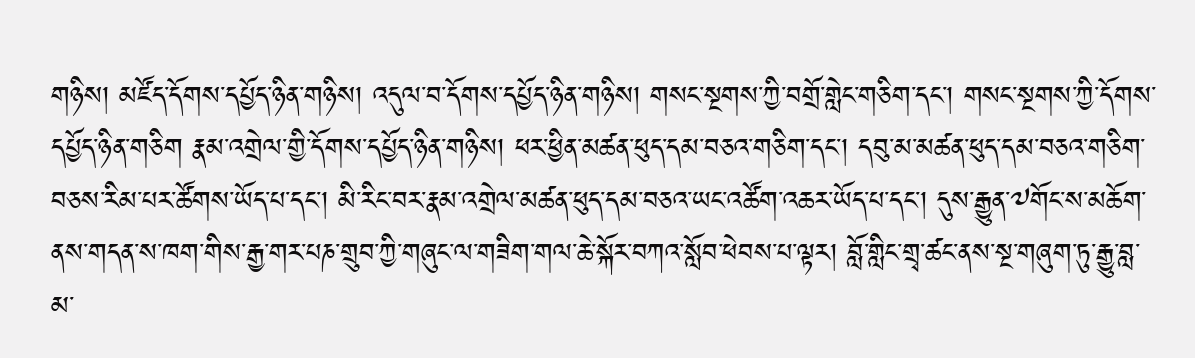གཉིས། མཛོད་དོགས་དཔྱོད་ཉིན་གཉིས། འདུལ་བ་དོགས་དཔྱོད་ཉིན་གཉིས། གསང་སྔགས་ཀྱི་བགྲོ་གླེང་གཅིག་དང་། གསང་སྔགས་ཀྱི་དོགས་དཔྱོད་ཉིན་གཅིག རྣམ་འགྲེལ་གྱི་དོགས་དཔྱོད་ཉིན་གཉིས། ཕར་ཕྱིན་མཚན་ཕུད་དམ་བཅའ་གཅིག་དང་། དབུ་མ་མཚན་ཕུད་དམ་བཅའ་གཅིག་བཅས་རིམ་པར་ཚོགས་ཡོད་པ་དང་། མི་རིང་བར་རྣམ་འགྲེལ་མཚན་ཕུད་དམ་བཅའ་ཡང་འཚོག་འཆར་ཡོད་པ་དང་། དུས་རྒྱུན་༧གོང་ས་མཆོག་ནས་གདན་ས་ཁག་གིས་རྒྱ་གར་པཎ་གྲུབ་ཀྱི་གཞུང་ལ་གཟིག་གལ་ཆེ་སྐོར་བཀའ་སློབ་ཕེབས་པ་ལྟར། བློ་གླིང་གྲྭ་ཚང་ནས་སྔ་གཞུག་ཏུ་རྒྱུ་བླ་མ་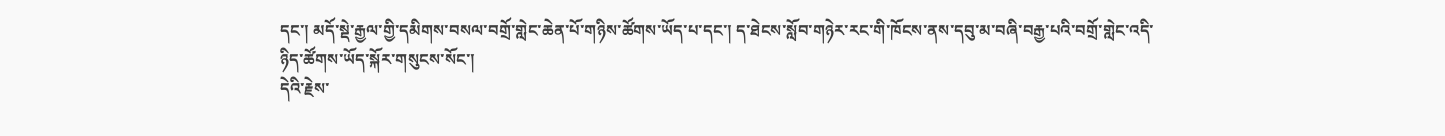དང་། མདོ་སྡེ་རྒྱལ་གྱི་དམིགས་བསལ་བགྲོ་གླེང་ཆེན་པོ་གཉིས་ཚོགས་ཡོད་པ་དང་། ད་ཐེངས་སློབ་གཉེར་རང་གི་ཁོངས་ནས་དབུ་མ་བཞི་བརྒྱ་པའི་བགྲོ་གླེང་འདི་ཉིད་ཚོགས་ཡོད་སྐོར་གསུངས་སོང་།
དེའི་རྗེས་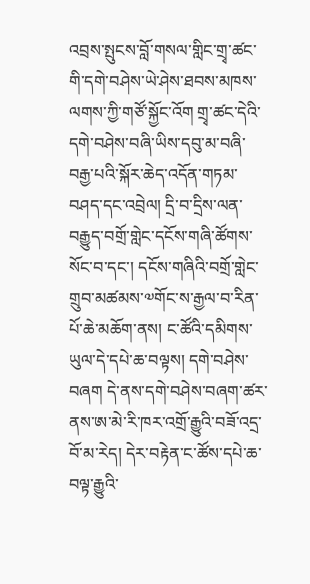འབྲས་སྤུངས་བློ་གསལ་གླིང་གྲྭ་ཚང་གི་དགེ་བཤེས་ཡེ་ཤེས་ཐབས་མཁས་ལགས་ཀྱི་གཙོ་སྐྱོང་འོག གྲྭ་ཚང་དེའི་དགེ་བཤེས་བཞི་ཡིས་དབུ་མ་བཞི་བརྒྱ་པའི་སྐོར་ཆེད་འདོན་གཏམ་བཤད་དང་འབྲེལ། དྲི་བ་དྲིས་ལན་བརྒྱུད་བགྲོ་གླེང་དངོས་གཞི་ཚོགས་སོང་བ་དང་། དངོས་གཞིའི་བགྲོ་གླེང་གྲུབ་མཚམས་༧གོང་ས་རྒྱལ་བ་རིན་པོ་ཆེ་མཆོག་ནས། ང་ཚོའི་དམིགས་ཡུལ་དེ་དཔེ་ཆ་བལྟས། དགེ་བཤེས་བཞག དེ་ནས་དགེ་བཤེས་བཞག་ཚར་ནས་ཨ་མེ་རི་ཁར་འགྲོ་རྒྱུའི་བཟོ་འདྲ་བོ་མ་རེད། དེར་བརྟེན་ང་ཚོས་དཔེ་ཆ་བལྟ་རྒྱུའི་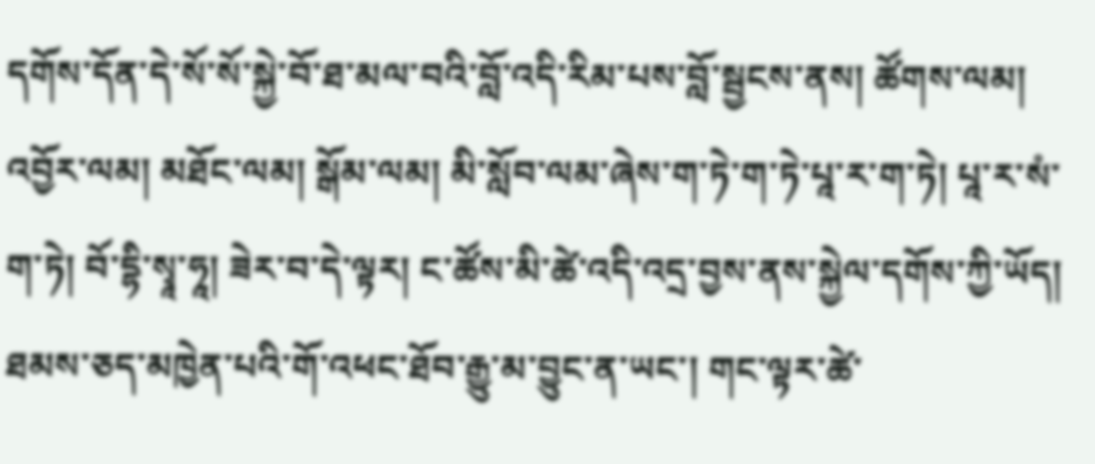དགོས་དོན་དེ་སོ་སོ་སྐྱེ་བོ་ཐ་མལ་བའི་བློ་འདི་རིམ་པས་བློ་སྦྱངས་ནས། ཚོགས་ལམ། འབྱོར་ལམ། མཐོང་ལམ། སྒོམ་ལམ། མི་སློབ་ལམ་ཞེས་ག་ཏེ་ག་ཏེ་པཱ་ར་ག་ཏེ། པཱ་ར་སཾ་ག་ཏེ། བོ་དྷི་སྭཱ་ཧཱ། ཟེར་བ་དེ་ལྟར། ང་ཚོས་མི་ཚེ་འདི་འདྲ་བྱས་ནས་སྐྱེལ་དགོས་ཀྱི་ཡོད། ཐམས་ཅད་མཁྱེན་པའི་གོ་འཕང་ཐོབ་རྒྱུ་མ་བྱུང་ན་ཡང་། གང་ལྟར་ཚེ་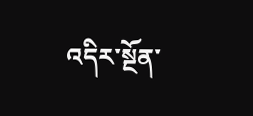འདིར་སྔོན་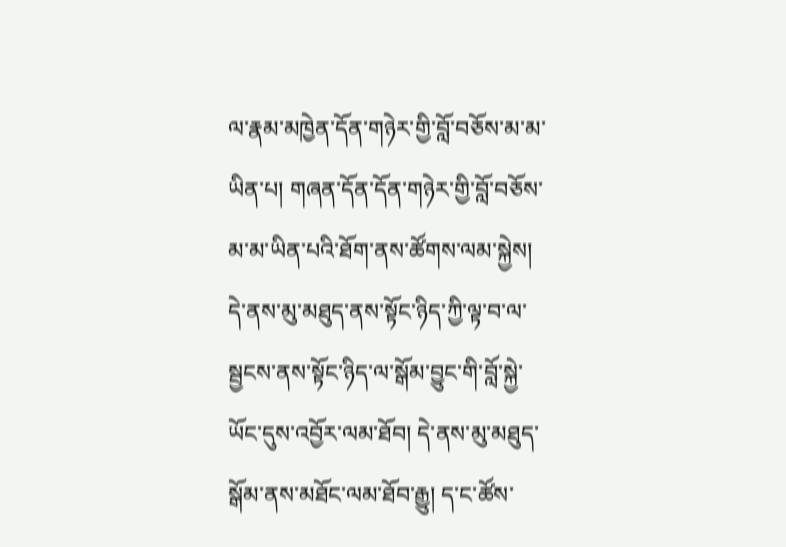ལ་རྣམ་མཁྱེན་དོན་གཉེར་གྱི་བློ་བཅོས་མ་མ་ཡིན་པ། གཞན་དོན་དོན་གཉེར་གྱི་བློ་བཅོས་མ་མ་ཡིན་པའི་ཐོག་ནས་ཚོགས་ལམ་སྐྱེས། དེ་ནས་མུ་མཐུད་ནས་སྟོང་ཉིད་ཀྱི་ལྟ་བ་ལ་སྦྱངས་ནས་སྟོང་ཉིད་ལ་སྒོམ་བྱུང་གི་བློ་སྐྱེ་ཡོང་དུས་འབྱོར་ལམ་ཐོབ། དེ་ནས་མུ་མཐུད་སྒོམ་ནས་མཐོང་ལམ་ཐོབ་རྒྱུ། ད་ང་ཚོས་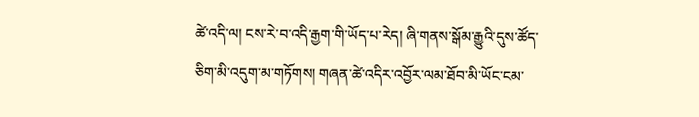ཚེ་འདི་ལ། ངས་རེ་བ་འདི་རྒྱག་གི་ཡོད་པ་རེད། ཞི་གནས་སྒོམ་རྒྱུའི་དུས་ཚོད་ཅིག་མི་འདུག་མ་གཏོགས། གཞན་ཚེ་འདིར་འབྱོར་ལམ་ཐོབ་མི་ཡོང་ངམ་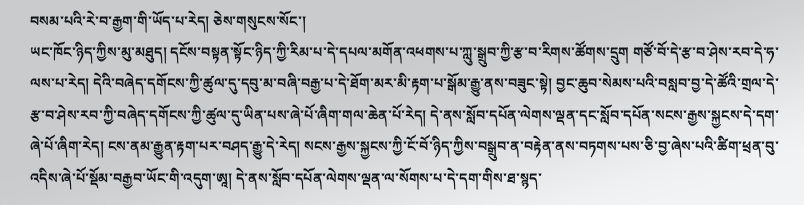བསམ་པའི་རེ་བ་རྒྱག་གི་ཡོད་པ་རེད། ཅེས་གསུངས་སོང་།
ཡང་ཁོང་ཉིད་ཀྱིས་མུ་མཐུད། དངོས་བསྟན་སྟོང་ཉིད་ཀྱི་རིམ་པ་དེ་དཔལ་མགོན་འཕགས་པ་ཀླུ་སྒྲུབ་ཀྱི་རྩ་བ་རིགས་ཚོགས་དྲུག གཙོ་བོ་དེ་རྩ་བ་ཤེས་རབ་དེ་ཧ་ལས་པ་རེད། དེའི་བཞེད་དགོངས་ཀྱི་ཚུལ་དུ་དབུ་མ་བཞི་བརྒྱ་པ་དེ་ཐོག་མར་མི་རྟག་པ་སྒོམ་རྒྱུ་ནས་བཟུང་སྟེ། བྱང་ཆུབ་སེམས་པའི་བསླབ་བྱ་དེ་ཚོའི་གྲལ་དེ་རྩ་བ་ཤེས་རབ་ཀྱི་བཞེད་དགོངས་ཀྱི་ཚུལ་དུ་ཡིན་པས་ཞེ་པོ་ཞིག་གལ་ཆེན་པོ་རེད། དེ་ནས་སློབ་དཔོན་ལེགས་ལྡན་དང་སློབ་དཔོན་སངས་རྒྱས་སྐྱངས་དེ་དག་ཞེ་པོ་ཞིག་རེད། ངས་ནམ་རྒྱུན་རྟག་པར་བཤད་རྒྱུ་དེ་རེད། སངས་རྒྱས་སྐྱངས་ཀྱི་ངོ་བོ་ཉིད་ཀྱིས་བསྒྲུབ་ན་བརྟེན་ནས་བཏགས་པས་ཅི་བྱ་ཞེས་པའི་ཚིག་ཕྲན་བུ་འདིས་ཞེ་པོ་སྡོམ་བརྒྱབ་ཡོང་གི་འདུག་ཨཱ། དེ་ནས་སློབ་དཔོན་ལེགས་ལྡན་ལ་སོགས་པ་དེ་དག་གིས་ཐ་སྙད་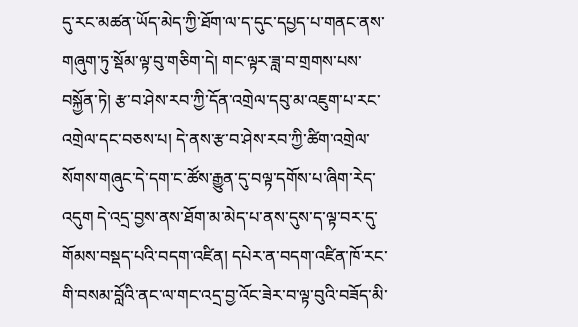དུ་རང་མཚན་ཡོད་མེད་ཀྱི་ཐོག་ལ་ད་དུང་དཔྱད་པ་གནང་ནས་གཞུག་ཏུ་སྡོམ་ལྟ་བུ་གཅིག་དེ། གང་ལྟར་ཟླ་བ་གྲགས་པས་བསྐྱོན་ཏེ། རྩ་བ་ཤེས་རབ་ཀྱི་དོན་འགྲེལ་དབུ་མ་འཇུག་པ་རང་འགྲེལ་དང་བཅས་པ། དེ་ནས་རྩ་བ་ཤེས་རབ་ཀྱི་ཚིག་འགྲེལ་སོགས་གཞུང་དེ་དག་ང་ཚོས་རྒྱུན་དུ་བལྟ་དགོས་པ་ཞིག་རེད་འདུག དེ་འདྲ་བྱས་ནས་ཐོག་མ་མེད་པ་ནས་དུས་ད་ལྟ་བར་དུ་གོམས་བསྡད་པའི་བདག་འཛིན། དཔེར་ན་བདག་འཛིན་ཁོ་རང་གི་བསམ་བློའི་ནང་ལ་གང་འདྲ་བྱ་འོང་ཟེར་བ་ལྟ་བུའི་བཟོད་མི་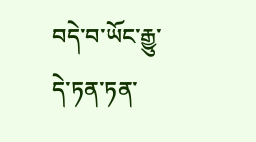བདེ་བ་ཡོང་རྒྱུ་དེ་ཏན་ཏན་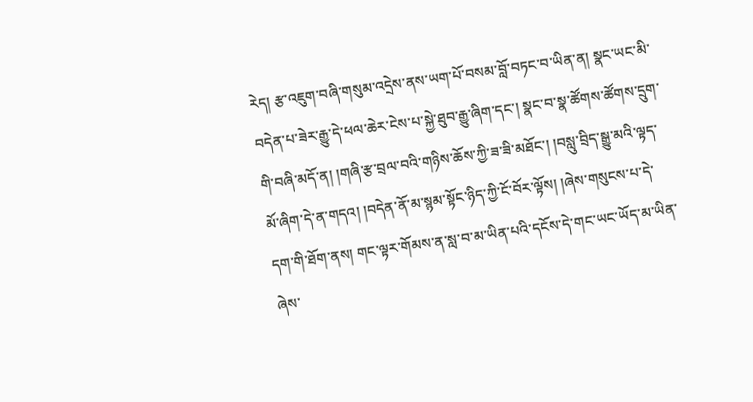རེད། རྩ་འཇུག་བཞི་གསུམ་འདྲེས་ནས་ཡག་པོ་བསམ་བློ་བཏང་བ་ཡིན་ན། སྣང་ཡང་མི་བདེན་པ་ཟེར་རྒྱུ་དེ་ཕལ་ཆེར་ངེས་པ་སྐྱེ་ཐུབ་རྒྱུ་ཞིག་དང་། སྣང་བ་སྣ་ཚོགས་ཚོགས་དྲུག་གི་བཞི་མདོ་ན། །གཞི་རྩ་བྲལ་བའི་གཉིས་ཆོས་ཀྱི་ཟ་ཟི་མཐོང་། །བསླུ་བྲིད་སྒྱུ་མའི་ལྟད་མོ་ཞིག་དེ་ན་གདའ། །བདེན་ནོ་མ་སྙམ་སྟོང་ཉིད་ཀྱི་ངོ་བོར་ལྟོས། །ཞེས་གསུངས་པ་དེ་དག་གི་ཐོག་ནས། གང་ལྟར་གོམས་ན་སླ་བ་མ་ཡིན་པའི་དངོས་དེ་གང་ཡང་ཡོད་མ་ཡིན་ཞེས་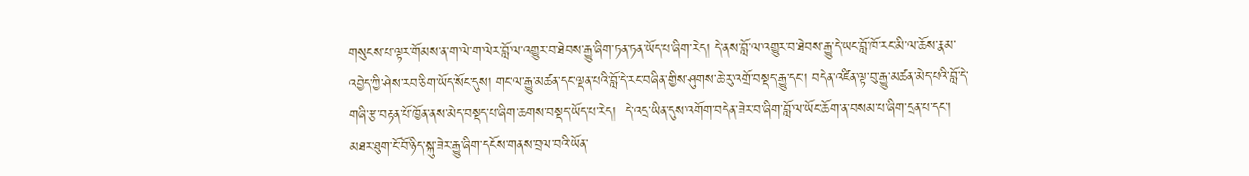གསུངས་པ་ལྟར་གོམས་ན་ག་ལེ་ག་ལེར་བློ་ལ་འགྱུར་བ་ཐེབས་རྒྱུ་ཞིག་ཏན་ཏན་ཡོད་པ་ཞིག་རེད། དེ་ནས་བློ་ལ་འགྱུར་བ་ཐེབས་རྒྱུ་དེ་ཡང་བློ་ཁོ་རང་མི་ལ་ཆོས་རྣམ་འབྱེད་ཀྱི་ཤེས་རབ་ཅིག་ཡོད་སོང་དུས། གང་ལ་རྒྱུ་མཚན་དང་ལྡན་པའི་བློ་དེ་རང་བཞིན་གྱིས་ཤུགས་ཆེ་རུ་འགྲོ་བསྡད་རྒྱུ་དང་། བདེན་འཛིན་ལྟ་བུ་རྒྱུ་མཚན་མེད་པའི་བློ་དེ་གཞི་རྩ་བརྟན་པོ་ཁྱོན་ནས་མེད་བསྡད་པ་ཞིག་ཆགས་བསྡད་ཡོད་པ་རེད།  དེ་འདྲ་ཡིན་དུས་འགོག་བདེན་ཟེར་བ་ཞིག་བློ་ལ་ཡོང་ཆོག་ན་བསམ་པ་ཞིག་དྲན་པ་དང་། མཐར་ཐུག་ངོ་བོ་ཉིད་སྐུ་ཟེར་རྒྱུ་ཞིག་དངོས་གནས་བྲལ་བའི་ཡོན་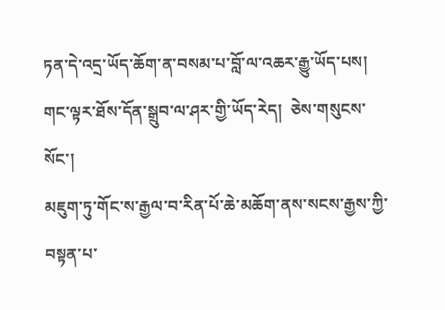ཏན་དེ་འདྲ་ཡོད་ཆོག་ན་བསམ་པ་བློ་ལ་འཆར་རྒྱུ་ཡོད་པས། གང་ལྟར་ཐོས་དོན་སྒྲུབ་ལ་ཤར་གྱི་ཡོད་རེད།  ཅེས་གསུངས་སོང་།
མཇུག་ཏུ་གོང་ས་རྒྱལ་བ་རིན་པོ་ཆེ་མཆོག་ནས་སངས་རྒྱས་ཀྱི་བསྟན་པ་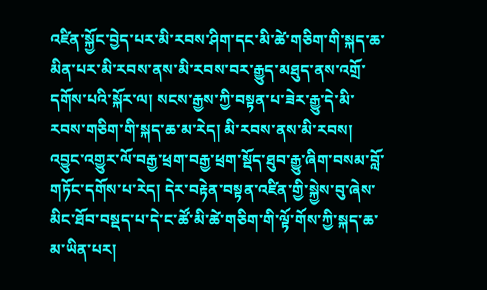འཛིན་སྐྱོང་བྱེད་པར་མི་རབས་ཤིག་དང་མི་ཚེ་གཅིག་གི་སྐད་ཆ་མིན་པར་མི་རབས་ནས་མི་རབས་བར་རྒྱུད་མཐུད་ནས་འགྲོ་དགོས་པའི་སྐོར་ལ། སངས་རྒྱས་ཀྱི་བསྟན་པ་ཟེར་རྒྱུ་དེ་མི་རབས་གཅིག་གི་སྐད་ཆ་མ་རེད། མི་རབས་ནས་མི་རབས། འབྱུང་འགྱུར་ལོ་བརྒྱ་ཕྲག་བརྒྱ་ཕྲག་སྡོད་ཐུབ་རྒྱུ་ཞིག་བསམ་བློ་གཏོང་དགོས་པ་རེད། དེར་བརྟེན་བསྟན་འཛིན་གྱི་སྐྱེས་བུ་ཞེས་མིང་ཐོབ་བསྡད་པ་དེ་ང་ཚོ་མི་ཚེ་གཅིག་གི་ལྟོ་གོས་ཀྱི་སྐད་ཆ་མ་ཡིན་པར།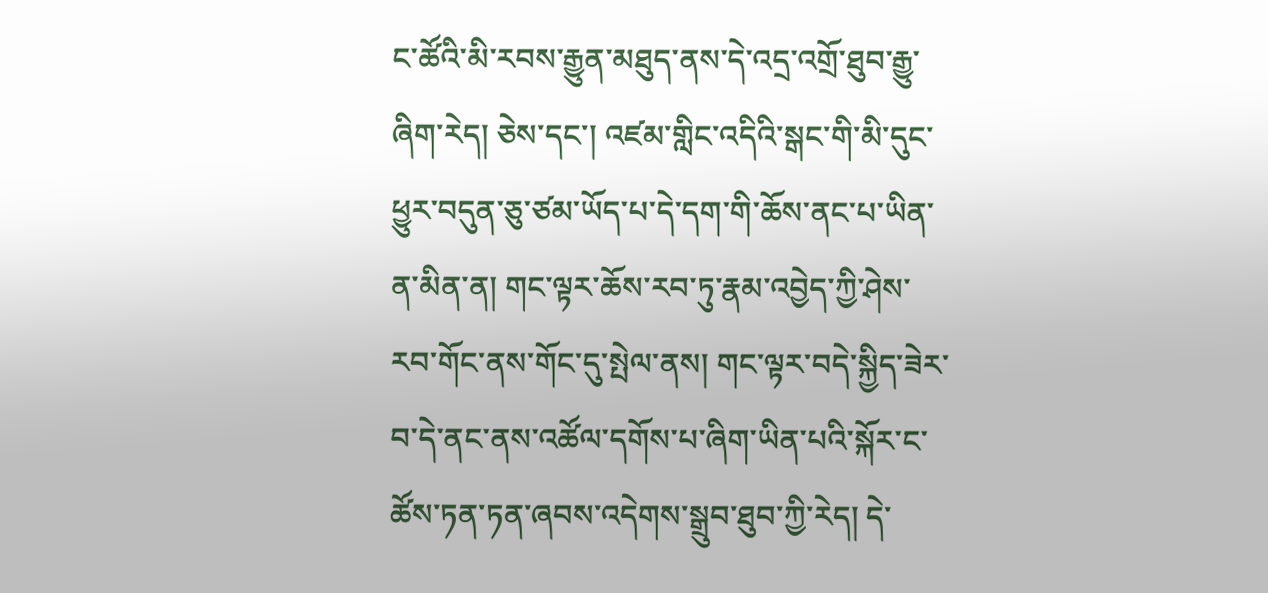ང་ཚོའི་མི་རབས་རྒྱུན་མཐུད་ནས་དེ་འདྲ་འགྲོ་ཐུབ་རྒྱུ་ཞིག་རེད། ཅེས་དང་། འཛམ་གླིང་འདིའི་སྒང་གི་མི་དུང་ཕྱུར་བདུན་ཅུ་ཙམ་ཡོད་པ་དེ་དག་གི་ཆོས་ནང་པ་ཡིན་ན་མིན་ན། གང་ལྟར་ཆོས་རབ་ཏུ་རྣམ་འབྱེད་ཀྱི་ཤེས་རབ་གོང་ནས་གོང་དུ་སྤེལ་ནས། གང་ལྟར་བདེ་སྐྱིད་ཟེར་བ་དེ་ནང་ནས་འཚོལ་དགོས་པ་ཞིག་ཡིན་པའི་སྐོར་ང་ཚོས་ཏན་ཏན་ཞབས་འདེགས་སྒྲུབ་ཐུབ་ཀྱི་རེད། དེ་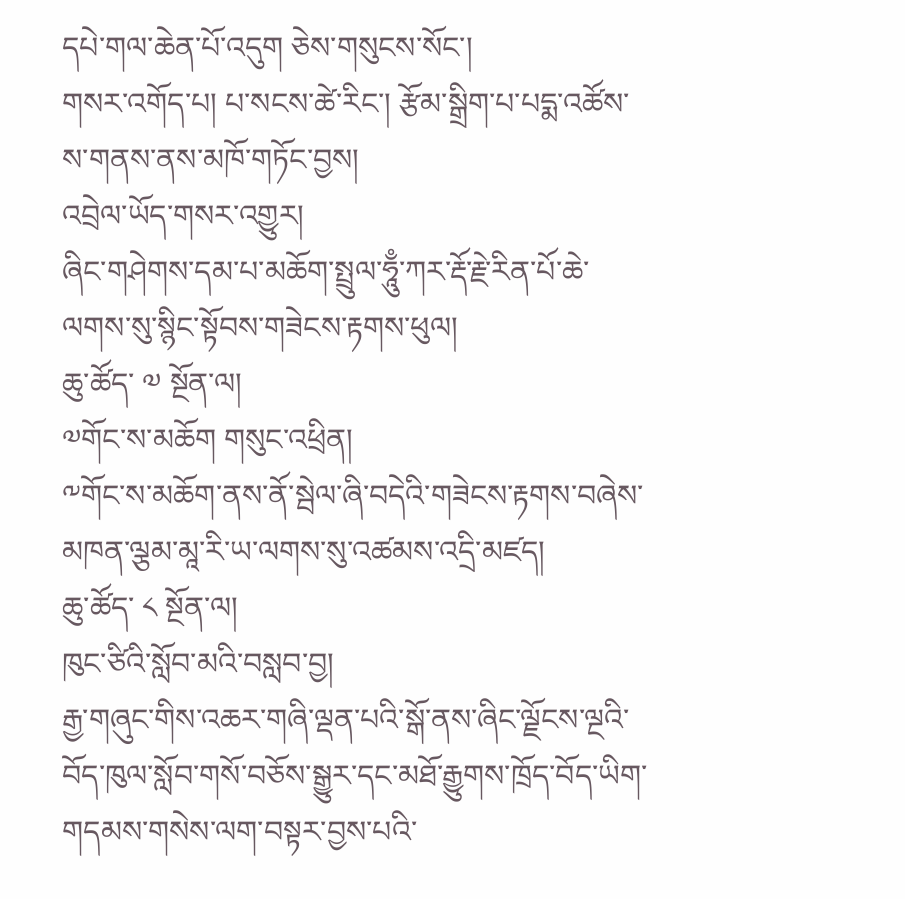དཔེ་གལ་ཆེན་པོ་འདུག ཅེས་གསུངས་སོང་།
གསར་འགོད་པ། པ་སངས་ཚེ་རིང་། རྩོམ་སྒྲིག་པ་པདྨ་འཚོས་ས་གནས་ནས་མཁོ་གཏོང་བྱས།
འབྲེལ་ཡོད་གསར་འགྱུར།
ཞིང་གཤེགས་དམ་པ་མཆོག་སྤྲུལ་ཧཱུྃ་ཀར་རྡོ་རྗེ་རིན་པོ་ཆེ་ལགས་སུ་སྙིང་སྟོབས་གཟེངས་རྟགས་ཕུལ།
ཆུ་ཚོད་ ༧ སྔོན་ལ།
༧གོང་ས་མཆོག གསུང་འཕྲིན།
༸གོང་ས་མཆོག་ནས་ནོ་སྦེལ་ཞི་བདེའི་གཟེངས་རྟགས་བཞེས་མཁན་ལྕམ་མཱ་རི་ཡ་ལགས་སུ་འཚམས་འདྲི་མཛད།
ཆུ་ཚོད་ ༨ སྔོན་ལ།
ཁུང་ཙིའི་སློབ་མའི་བསླབ་བྱ།
རྒྱ་གཞུང་གིས་འཆར་གཞི་ལྡན་པའི་སྒོ་ནས་ཞིང་ལྗོངས་ལྔའི་བོད་ཁུལ་སློབ་གསོ་བཅོས་སྒྱུར་དང་མཐོ་རྒྱུགས་ཁྲོད་བོད་ཡིག་གདམས་གསེས་ལག་བསྟར་བྱས་པའི་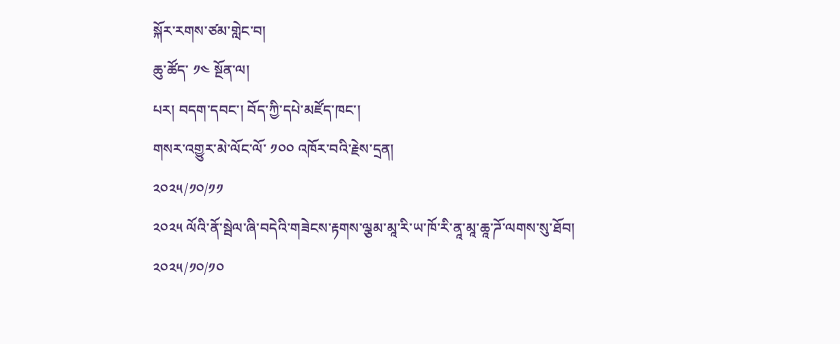སྐོར་རགས་ཙམ་གླེང་བ།
ཆུ་ཚོད་ ༡༤ སྔོན་ལ།
པར། བདག་དབང་། བོད་ཀྱི་དཔེ་མཛོད་ཁང་།
གསར་འགྱུར་མེ་ལོང་ལོ་ ༡༠༠ འཁོར་བའི་རྗེས་དྲན།
༢༠༢༥/༡༠/༡༡
༢༠༢༥ ལོའི་ནོ་སྦེལ་ཞི་བདེའི་གཟེངས་རྟགས་ལྕམ་མཱ་རི་ཡ་ཁོ་རི་ནཱ་མཱ་ཆཱ་ཌོ་ལགས་སུ་ཐོབ།
༢༠༢༥/༡༠/༡༠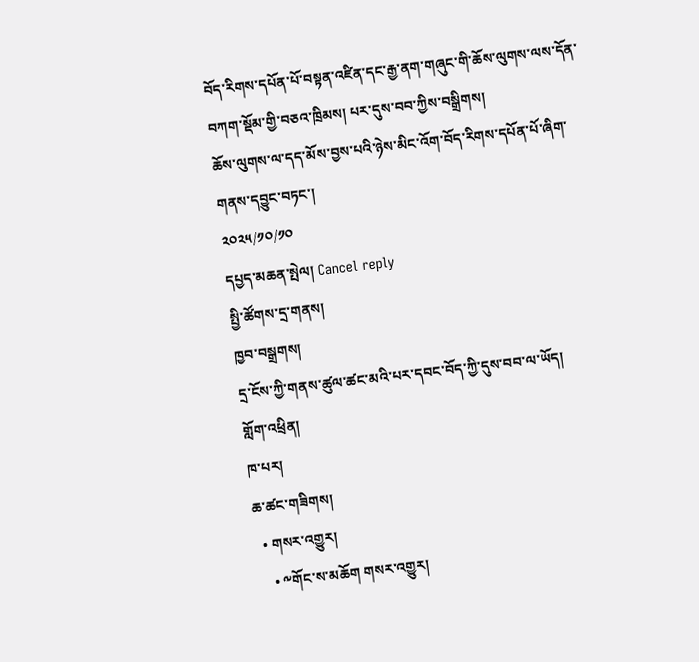བོད་རིགས་དཔོན་པོ་བསྟན་འཛིན་དང་རྒྱ་ནག་གཞུང་གི་ཆོས་ལུགས་ལས་དོན་བཀག་སྡོམ་གྱི་བཅའ་ཁྲིམས། པར་དུས་བབ་ཀྱིས་བསྒྲིགས།
ཆོས་ལུགས་ལ་དད་མོས་བྱས་པའི་ཉེས་མིང་འོག་བོད་རིགས་དཔོན་པོ་ཞིག་གནས་དབྱུང་བཏང་།
༢༠༢༥/༡༠/༡༠
དཔྱད་མཆན་སྤེལ། Cancel reply
སྤྱི་ཚོགས་དྲ་གནས།
ཁྱབ་བསྒྲགས།
དྲ་ངོས་ཀྱི་གནས་ཚུལ་ཚང་མའི་པར་དབང་བོད་ཀྱི་དུས་བབ་ལ་ཡོད།
གློག་འཕྲིན།
ཁ་པར།
ཆ་ཚང་གཟིགས།
  • གསར་འགྱུར།
    • ༸གོང་ས་མཆོག གསར་འགྱུར།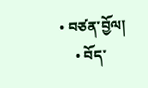• བཙན་བྱོལ།
    • བོད་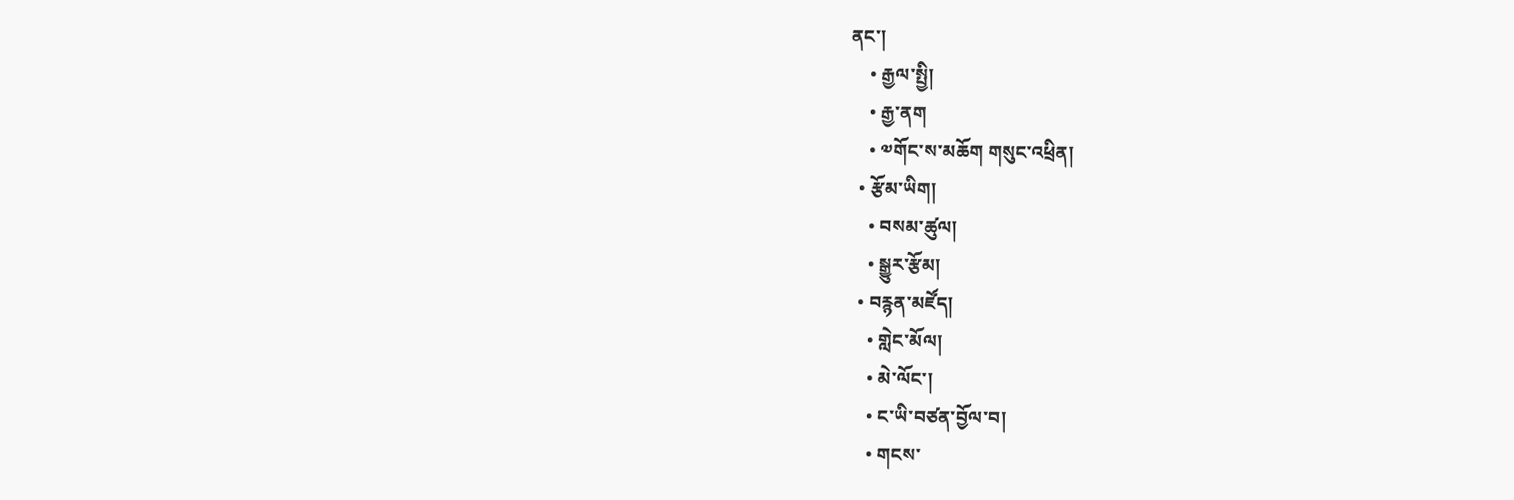ནང་།
    • རྒྱལ་སྤྱི།
    • རྒྱ་ནག
    • ༧གོང་ས་མཆོག གསུང་འཕྲིན།
  • རྩོམ་ཡིག།
    • བསམ་ཚུལ།
    • སྒྱུར་རྩོམ།
  • བརྙན་མཛོད།
    • གླེང་མོལ།
    • མེ་ལོང་།
    • ང་ཡི་བཙན་བྱོལ་བ།
    • གངས་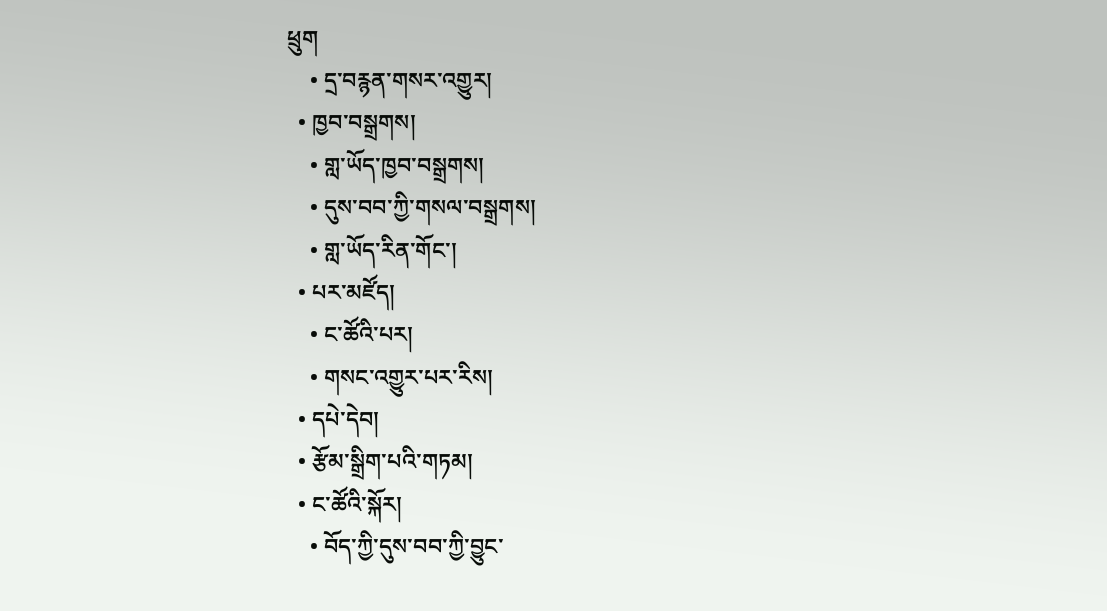ཕྲུག
    • དྲ་བརྙན་གསར་འགྱུར།
  • ཁྱབ་བསྒྲགས།
    • གླ་ཡོད་ཁྱབ་བསྒྲགས།
    • དུས་བབ་ཀྱི་གསལ་བསྒྲགས།
    • གླ་ཡོད་རིན་གོང་།
  • པར་མཛོད།
    • ང་ཚོའི་པར།
    • གསང་འགྱུར་པར་རིས།
  • དཔེ་དེབ།
  • རྩོམ་སྒྲིག་པའི་གཏམ།
  • ང་ཚོའི་སྐོར།
    • བོད་ཀྱི་དུས་བབ་ཀྱི་བྱུང་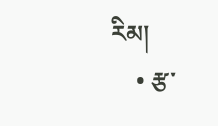རིམ།
    • རྩ་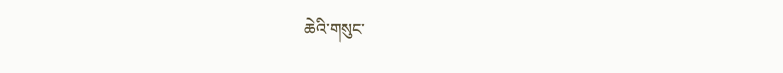ཆེའི་གསུང་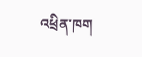འཕྲིན་ཁག